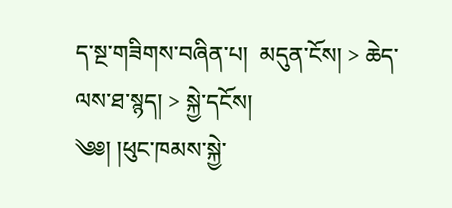ད་སྔ་གཟིགས་བཞིན་པ།  མདུན་ངོས། > ཆེད་ལས་ཐ་སྙད། > སྐྱེ་དངོས།
༄༅། །ཕུང་ཁམས་སྐྱེ་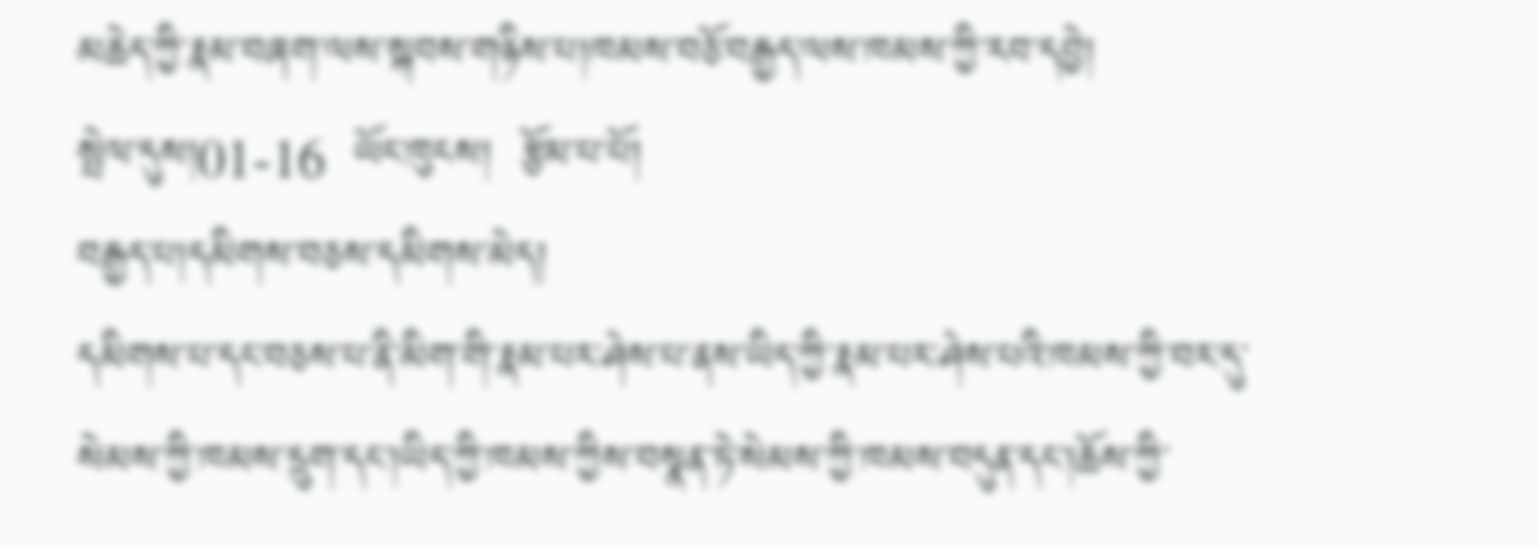མཆེད་ཀྱི་རྣམ་བཞག་ལས་སྐབས་གཉིས་པ།ཁམས་བཅོ་བརྒྱད་ལས་ཁམས་ཀྱི་རབ་དབྱེ།
སྤེལ་དུས།01-16  ཡོང་ཁུངས།  རྩོམ་པ་པོ།
བརྒྱད་པ།དམིགས་བཅས་དམིགས་མེད།
དམིགས་པ་དང་བཅས་པ་ནི་མིག་གི་རྣམ་པར་ཤེས་པ་ནས་ཡིད་ཀྱི་རྣམ་པར་ཤེས་པའི་ཁམས་ཀྱི་བར་དུ་སེམས་ཀྱི་ཁམས་དྲུག་དང་།ཡིད་ཀྱི་ཁམས་ཀྱིས་བསྣན་ཏེ་སེམས་ཀྱི་ཁམས་བདུན་དང་།ཆོས་ཀྱི་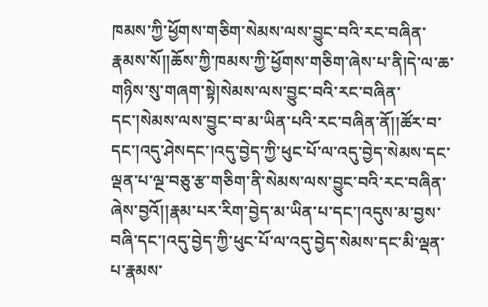ཁམས་ཀྱི་ཕྱོགས་གཅིག་སེམས་ལས་བྱུང་བའི་རང་བཞིན་རྣམས་སོ།།ཆོས་ཀྱི་ཁམས་ཀྱི་ཕྱོགས་གཅིག་ཞེས་པ་ནི།དེ་ལ་ཆ་གཉིས་སུ་གཞག་སྟེ།སེམས་ལས་བྱུང་བའི་རང་བཞིན་དང་།སེམས་ལས་བྱུང་བ་མ་ཡིན་པའི་རང་བཞིན་ནོ།།ཚོར་བ་དང་།འདུ་ཤེསདང་།འདུ་བྱེད་ཀྱི་ཕུང་པོ་ལ་འདུ་བྱེད་སེམས་དང་ལྡན་པ་ལྔ་བཅུ་རྩ་གཅིག་ནི་སེམས་ལས་བྱུང་བའི་རང་བཞིན་ཞེས་བྱའོ།།རྣམ་པར་རིག་བྱེད་མ་ཡིན་པ་དང་།འདུས་མ་བྱས་བཞི་དང་།འདུ་བྱེད་ཀྱི་ཕུང་པོ་ལ་འདུ་བྱེད་སེམས་དང་མི་ལྡན་པ་རྣམས་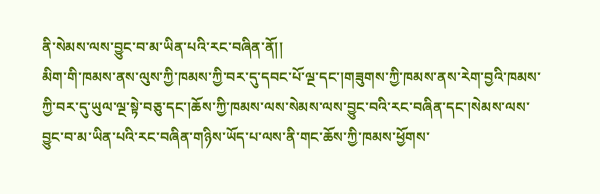ནི་སེམས་ལས་བྱུང་བ་མ་ཡིན་པའི་རང་བཞིན་ནོ།།
མིག་གི་ཁམས་ནས་ལུས་ཀྱི་ཁམས་ཀྱི་བར་དུ་དབང་པོ་ལྔ་དང་།གཟུགས་ཀྱི་ཁམས་ནས་རེག་བྱའི་ཁམས་ཀྱི་བར་དུ་ཡུལ་ལྔ་སྟེ་བཅུ་དང་།ཆོས་ཀྱི་ཁམས་ལས་སེམས་ལས་བྱུང་བའི་རང་བཞིན་དང་།སེམས་ལས་བྱུང་བ་མ་ཡིན་པའི་རང་བཞིན་གཉིས་ཡོད་པ་ལས་ནི་གང་ཆོས་ཀྱི་ཁམས་ཕྱོགས་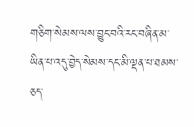གཅིག་སེམས་ལས་བྱུང་བའི་རང་བཞིན་མ་ཡིན་པ་འདུ་བྱེད་སེམས་དང་མི་ལྡན་པ་ཐམས་ཅད་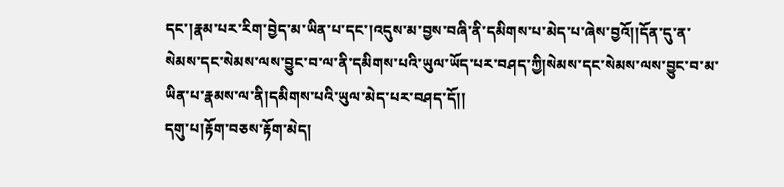དང་།རྣམ་པར་རིག་བྱེད་མ་ཡིན་པ་དང་།འདུས་མ་བྱས་བཞི་ནི་དམིགས་པ་མེད་པ་ཞེས་བྱའོ།།དོན་དུ་ན་སེམས་དང་སེམས་ལས་བྱུང་བ་ལ་ནི་དམིགས་པའི་ཡུལ་ཡོད་པར་བཤད་ཀྱི།སེམས་དང་སེམས་ལས་བྱུང་བ་མ་ཡིན་པ་རྣམས་ལ་ནི།དམིགས་པའི་ཡུལ་མེད་པར་བཤད་དོ།།
དགུ་པ།རྟོག་བཅས་རྟོག་མེད།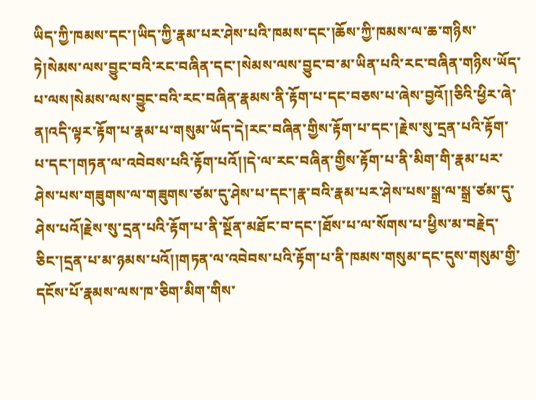ཡིད་ཀྱི་ཁམས་དང་།ཡིད་ཀྱི་རྣམ་པར་ཤེས་པའི་ཁམས་དང་།ཆོས་ཀྱི་ཁམས་ལ་ཆ་གཉིས་ཏེ།སེམས་ལས་བྱུང་བའི་རང་བཞིན་དང་།སེམས་ལས་བྱུང་བ་མ་ཡིན་པའི་རང་བཞིན་གཉིས་ཡོད་པ་ལས།སེམས་ལས་བྱུང་བའི་རང་བཞིན་རྣམས་ནི་རྟོག་པ་དང་བཅས་པ་ཞེས་བྱའོ།།ཅིའི་ཕྱིར་ཞེ་ན།འདི་ལྟར་རྟོག་པ་རྣམ་པ་གསུམ་ཡོད་དེ།རང་བཞིན་གྱིས་རྟོག་པ་དང་།རྗེས་སུ་དྲན་པའི་རྟོག་པ་དང་།གཏན་ལ་འབེབས་པའི་རྟོག་པའོ།།དེ་ལ་རང་བཞིན་གྱིས་རྟོག་པ་ནི་མིག་གི་རྣམ་པར་ཤེས་པས་གཟུགས་ལ་གཟུགས་ཙམ་དུ་ཤེས་པ་དང་།རྣ་བའི་རྣམ་པར་ཤེས་པས་སྒྲ་ལ་སྒྲ་ཙམ་དུ་ཤེས་པའོ།རྗེས་སུ་དྲན་པའི་རྟོག་པ་ནི་སྔོན་མཐོང་བ་དང་།ཐོས་པ་ལ་སོགས་པ་ཕྱིས་མ་བརྗེད་ཅིང་།དྲན་པ་མ་ཉམས་པའོ།།གཏན་ལ་འབེབས་པའི་རྟོག་པ་ནི་ཁམས་གསུམ་དང་དུས་གསུམ་གྱི་དངོས་པོ་རྣམས་ལས་ཁ་ཅིག་མིག་གིས་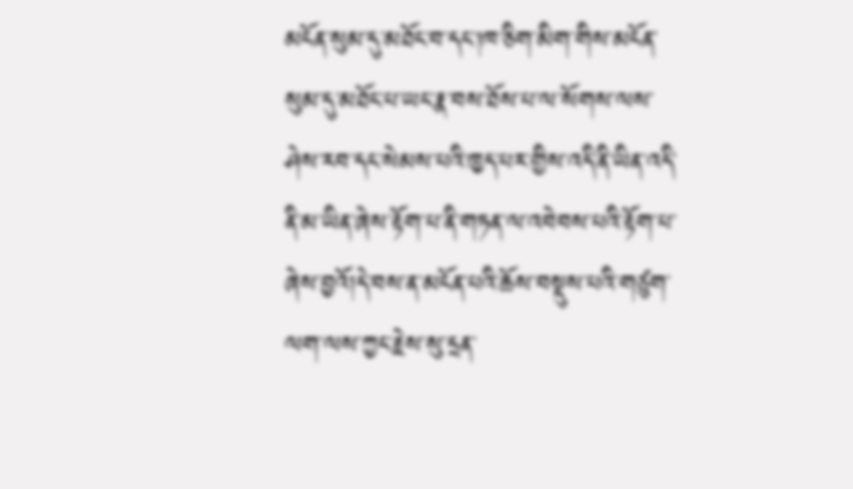མངོན་སུམ་དུ་མཐོང་བ་དང་།ཁ་ཅིག་མིག་གིས་མངོན་སུམ་དུ་མཐོང་པ་ཡང་རྣ་བས་ཐོས་པ་ལ་སོགས་ལས་ཤེས་རབ་དང་སེམས་པའི་ཁྱད་པར་གྱིས་འདི་ནི་ཡིན་འདི་ནི་མ་ཡིན་ཞེས་རྟོག་པ་ནི་གཏན་ལ་འབེབས་པའི་རྟོག་པ་ཞེས་བྱའོ།དེ་བས་ན་མངོན་པའི་ཆོས་བསྡུས་པའི་གཙུག་ལག་ལས་ཀྱང་རྗེས་སུ་དྲན་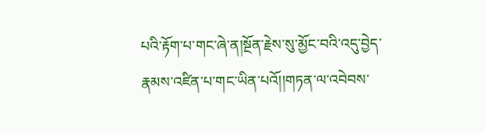པའི་རྟོག་པ་གང་ཞེ་ན།སྔོན་རྗེས་སུ་མྱོང་བའི་འདུ་བྱེད་རྣམས་འཛིན་པ་གང་ཡིན་པའོ།།གཏན་ལ་འབེབས་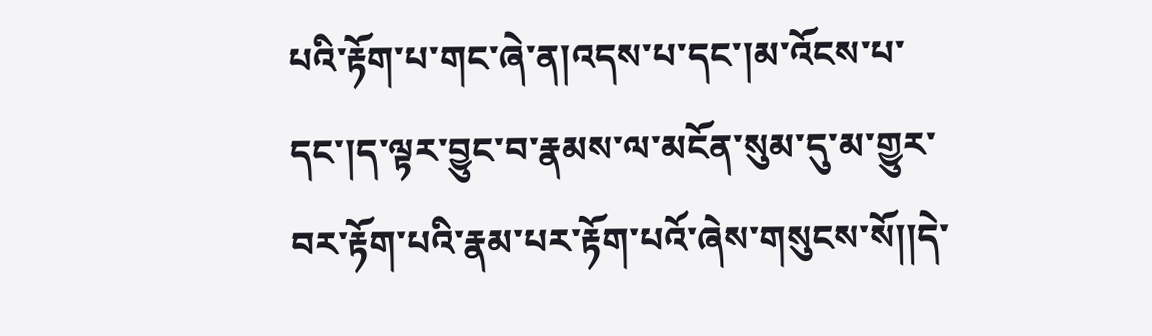པའི་རྟོག་པ་གང་ཞེ་ན།འདས་པ་དང་།མ་འོངས་པ་དང་།ད་ལྟར་བྱུང་བ་རྣམས་ལ་མངོན་སུམ་དུ་མ་གྱུར་བར་རྟོག་པའི་རྣམ་པར་རྟོག་པའོ་ཞེས་གསུངས་སོ།།དེ་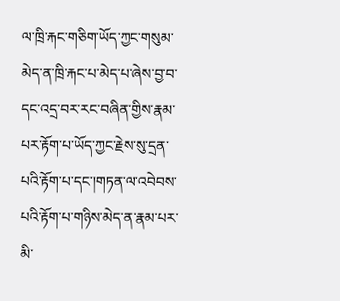ལ་ཁྲི་རྐང་གཅིག་ཡོད་ཀྱང་གསུམ་མེད་ན་ཁྲི་རྐང་པ་མེད་པ་ཞེས་བྱ་བ་དང་འདྲ་བར་རང་བཞིན་གྱིས་རྣམ་པར་རྟོག་པ་ཡོད་ཀྱང་རྗེས་སུ་དྲན་པའི་རྟོག་པ་དང་།གཏན་ལ་འབེབས་པའི་རྟོག་པ་གཉིས་མེད་ན་རྣམ་པར་མི་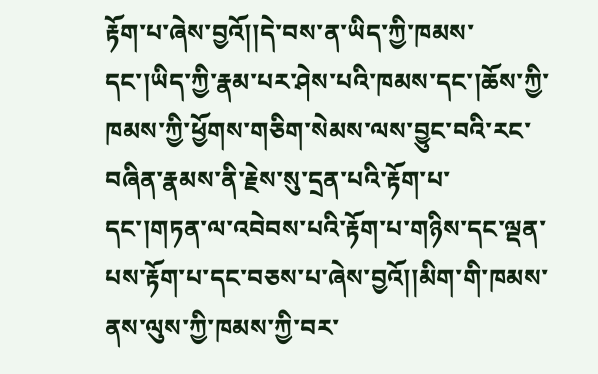རྟོག་པ་ཞེས་བྱའོ།།དེ་བས་ན་ཡིད་ཀྱི་ཁམས་དང་།ཡིད་ཀྱི་རྣམ་པར་ཤེས་པའི་ཁམས་དང་།ཆོས་ཀྱི་ཁམས་ཀྱི་ཕྱོགས་གཅིག་སེམས་ལས་བྱུང་བའི་རང་བཞིན་རྣམས་ནི་རྗེས་སུ་དྲན་པའི་རྟོག་པ་དང་།གཏན་ལ་འབེབས་པའི་རྟོག་པ་གཉིས་དང་ལྡན་པས་རྟོག་པ་དང་བཅས་པ་ཞེས་བྱའོ།།མིག་གི་ཁམས་ནས་ལུས་ཀྱི་ཁམས་ཀྱི་བར་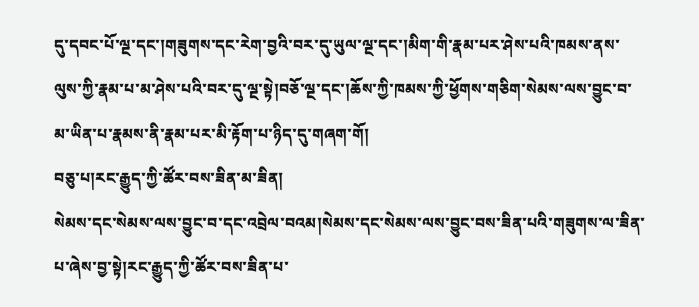དུ་དབང་པོ་ལྔ་དང་།གཟུགས་དང་རེག་བྱའི་བར་དུ་ཡུལ་ལྔ་དང་།མིག་གི་རྣམ་པར་ཤེས་པའི་ཁམས་ནས་ལུས་ཀྱི་རྣམ་པ་མ་ཤེས་པའི་བར་དུ་ལྔ་སྟེ།བཅོ་ལྔ་དང་།ཆོས་ཀྱི་ཁམས་ཀྱི་ཕྱོགས་གཅིག་སེམས་ལས་བྱུང་བ་མ་ཡིན་པ་རྣམས་ནི་རྣམ་པར་མི་རྟོག་པ་ཉིད་དུ་གཞག་གོ།
བཅུ་པ།རང་རྒྱུད་ཀྱི་ཚོར་བས་ཟིན་མ་ཟིན།
སེམས་དང་སེམས་ལས་བྱུང་བ་དང་འབྲེལ་བའམ།སེམས་དང་སེམས་ལས་བྱུང་བས་ཟིན་པའི་གཟུགས་ལ་ཟིན་པ་ཞེས་བྱ་སྟེ།རང་རྒྱུད་ཀྱི་ཚོར་བས་ཟིན་པ་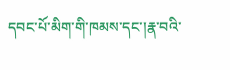དབང་པོ་མིག་གི་ཁམས་དང་།རྣ་བའི་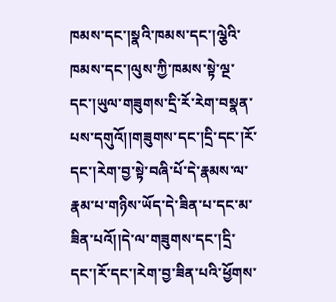ཁམས་དང་།སྣའི་ཁམས་དང་།ལྕེའི་ཁམས་དང་།ལུས་ཀྱི་ཁམས་སྟེ་ལྔ་དང་།ཡུལ་གཟུགས་དྲི་རོ་རེག་བསྣན་པས་དགུའོ།།གཟུགས་དང་།དྲི་དང་།རོ་དང་།རེག་བྱ་སྟེ་བཞི་པོ་དེ་རྣམས་ལ་རྣམ་པ་གཉིས་ཡོད་དེ་ཟིན་པ་དང་མ་ཟིན་པའོ།།དེ་ལ་གཟུགས་དང་།དྲི་དང་།རོ་དང་།རེག་བྱ་ཟིན་པའི་ཕྱོགས་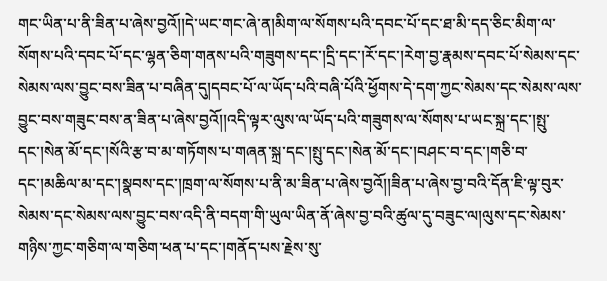གང་ཡིན་པ་ནི་ཟིན་པ་ཞེས་བྱའོ།།དེ་ཡང་གང་ཞེ་ན།མིག་ལ་སོགས་པའི་དབང་པོ་དང་ཐ་མི་དད་ཅིང་མིག་ལ་སོགས་པའི་དབང་པོ་དང་ལྷན་ཅིག་གནས་པའི་གཟུགས་དང་།དྲི་དང་།རོ་དང་།རེག་བྱ་རྣམས་དབང་པོ་སེམས་དང་སེམས་ལས་བྱུང་བས་ཟིན་པ་བཞིན་དུ།དབང་པོ་ལ་ཡོད་པའི་བཞི་པོའི་ཕྱོགས་དེ་དག་ཀྱང་སེམས་དང་སེམས་ལས་བྱུང་བས་གཟུང་བས་ན་ཟིན་པ་ཞེས་བྱའོ།།འདི་ལྟར་ལུས་ལ་ཡོད་པའི་གཟུགས་ལ་སོགས་པ་ཡང་སྐྲ་དང་།སྤུ་དང་།སེན་མོ་དང་།སོའི་རྩ་བ་མ་གཏོགས་པ་གཞན་སྐྲ་དང་།སྤུ་དང་།སེན་མོ་དང་།བཤང་བ་དང་།གཅི་བ་དང་།མཆིལ་མ་དང་།སྣབས་དང་།ཁྲག་ལ་སོགས་པ་ནི་མ་ཟིན་པ་ཞེས་བྱའོ།།ཟིན་པ་ཞེས་བྱ་བའི་དོན་ཇི་ལྟ་བུར་སེམས་དང་སེམས་ལས་བྱུང་བས་འདི་ནི་བདག་གི་ཡུལ་ཡིན་ནོ་ཞེས་བྱ་བའི་ཚུལ་དུ་བཟུང་ལ།ལུས་དང་སེམས་གཉིས་ཀྱང་གཅིག་ལ་གཅིག་ཕན་པ་དང་།གནོད་པས་རྗེས་སུ་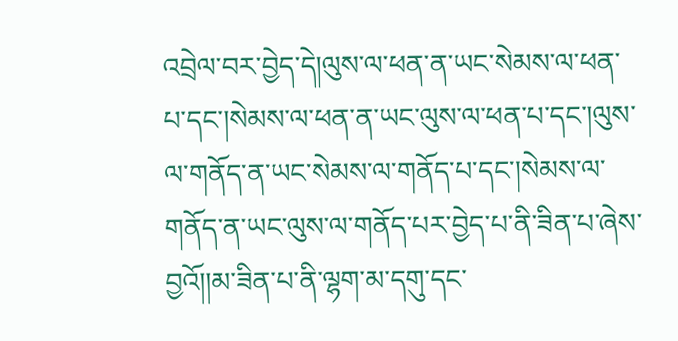འབྲེལ་བར་བྱེད་དེ།ལུས་ལ་ཕན་ན་ཡང་སེམས་ལ་ཕན་པ་དང་།སེམས་ལ་ཕན་ན་ཡང་ལུས་ལ་ཕན་པ་དང་།ལུས་ལ་གནོད་ན་ཡང་སེམས་ལ་གནོད་པ་དང་།སེམས་ལ་གནོད་ན་ཡང་ལུས་ལ་གནོད་པར་བྱེད་པ་ནི་ཟིན་པ་ཞེས་བྱའོ།།མ་ཟིན་པ་ནི་ལྷག་མ་དགུ་དང་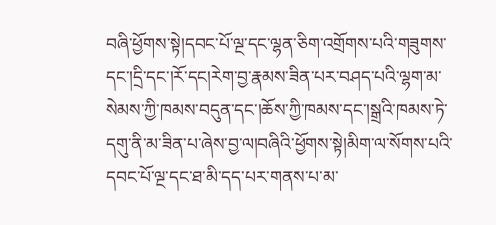བཞི་ཕྱོགས་སྟེ།དབང་པོ་ལྔ་དང་ལྷན་ཅིག་འགྲོགས་པའི་གཟུགས་དང་།དྲི་དང་།རོ་དང།རེག་བྱ་རྣམས་ཟིན་པར་བཤད་པའི་ལྷག་མ་སེམས་ཀྱི་ཁམས་བདུན་དང་།ཆོས་ཀྱི་ཁམས་དང་།སྒྲའི་ཁམས་ཏེ་དགུ་ནི་མ་ཟིན་པ་ཞེས་བྱ་ལ།བཞིའི་ཕྱོགས་སྟེ།མིག་ལ་སོགས་པའི་དབང་པོ་ལྔ་དང་ཐ་མི་དད་པར་གནས་པ་མ་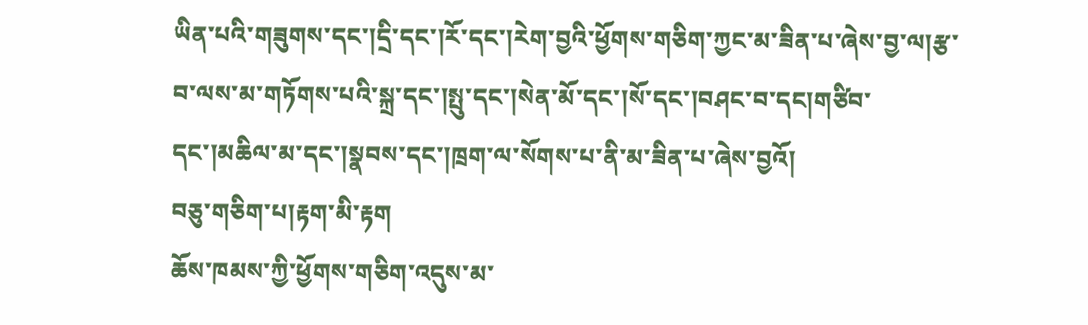ཡིན་པའི་གཟུགས་དང་།དྲི་དང་།རོ་དང་།རེག་བྱའི་ཕྱོགས་གཅིག་ཀྱང་མ་ཟིན་པ་ཞེས་བྱ་ལ།རྩ་བ་ལས་མ་གཏོགས་པའི་སྐྲ་དང་།སྤུ་དང་།སེན་མོ་དང་།སོ་དང་།བཤང་བ་དང།གཙིབ་དང་།མཆིལ་མ་དང་།སྣབས་དང་།ཁྲག་ལ་སོགས་པ་ནི་མ་ཟིན་པ་ཞེས་བྱའོ།
བཅུ་གཅིག་པ།རྟག་མི་རྟག
ཆོས་ཁམས་ཀྱི་ཕྱོགས་གཅིག་འདུས་མ་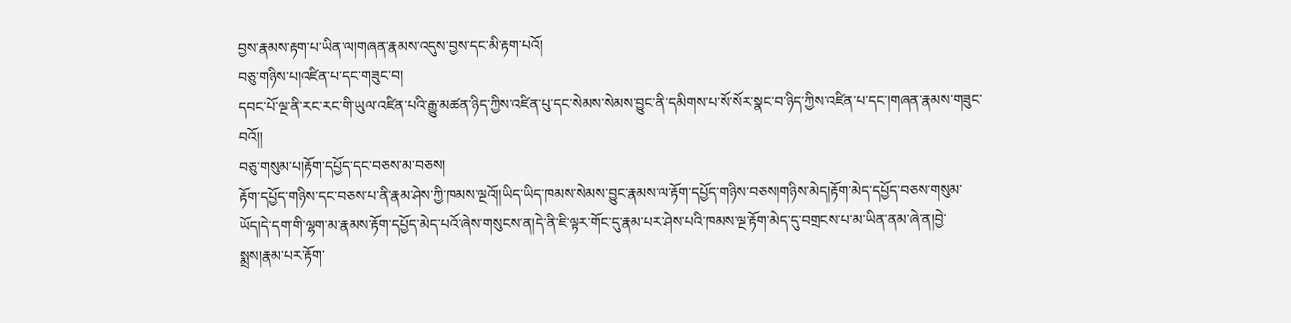བྱས་རྣམས་རྟག་པ་ཡིན་ལ།གཞན་རྣམས་འདུས་བྱས་དང་མི་རྟག་པའོ།
བཅུ་གཉིས་པ།འཛིན་པ་དང་གཟུང་བ།
དབང་པོ་ལྔ་ནི་རང་རང་གི་ཡུལ་འཛིན་པའི་རྒྱུ་མཚན་ཉིད་ཀྱིས་འཛིན་པུ་དང་སེམས་སེམས་བྱུང་ནི་དམིགས་པ་སོ་སོར་སྣང་བ་ཉིད་ཀྱིས་འཛིན་པ་དང་།གཞན་རྣམས་གཟུང་བའོ།།
བཅུ་གསུམ་པ།རྟོག་དཔྱོད་དང་བཅས་མ་བཅས།
རྟོག་དཔྱོད་གཉིས་དང་བཅས་པ་ནི་རྣམ་ཤེས་ཀྱི་ཁམས་ལྔའོ།།ཡིད་ཡིད་ཁམས་སེམས་བྱུང་རྣམས་ལ་རྟོག་དཔྱོད་གཉིས་བཅས།གཉིས་མེད།རྟོག་མེད་དཔྱོད་བཅས་གསུམ་ཡོད།དེ་དག་གི་ལྷག་མ་རྣམས་རྟོག་དཔྱོད་མེད་པའོ་ཞེས་གསུངས་ན།དེ་ནི་ཇི་ལྟར་གོང་དུ་རྣམ་པར་ཤེས་པའི་ཁམས་ལྔ་རྟོག་མེད་དུ་བགྲངས་པ་མ་ཡིན་ནམ་ཞེ་ན།བྱེ་སྨྲས།རྣམ་པར་རྟོག་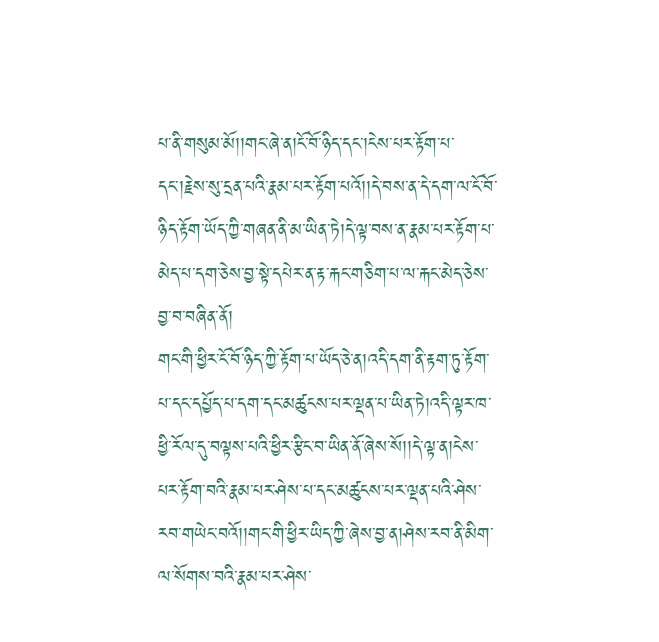པ་ནི་གསུམ་མོ།།གང་ཞེ་ན།ངོ་བོ་ཉིད་དང་།ངེས་པར་རྟོག་པ་དང་།རྗེས་སུ་དྲན་པའི་རྣམ་པར་རྟོག་པའོ།།དེ་བས་ན་དེ་དག་ལ་ངོ་བོ་ཉིད་རྟོག་ཡོད་ཀྱི་གཞན་ནི་མ་ཡིན་ཏེ།དེ་ལྟ་བས་ན་རྣམ་པར་རྟོག་པ་མེད་པ་དག་ཅེས་བྱ་སྟེ་དཔེར་ན་རྟ་རྐང་གཅིག་པ་ལ་རྐང་མེད་ཅེས་བྱ་བ་བཞིན་ནོ།
གང་གི་ཕྱིར་ངོ་བོ་ཉིད་ཀྱི་རྟོག་པ་ཡོད་ཅེ་ན།འདི་དག་ནི་རྟག་ཏུ་རྟོག་པ་དང་དཔྱོད་པ་དག་དང་མཚུངས་པར་ལྡན་པ་ཡིན་ཏེ།འདི་ལྟར་ཁ་ཕྱི་རོལ་དུ་བལྟས་པའི་ཕྱིར་རྩིང་བ་ཡིན་ནོ་ཞེས་སོ།།དེ་ལྟ་ན།ངེས་པར་རྟོག་བའི་རྣམ་པར་ཤེས་པ་དང་མཚུངས་པར་ལྡན་པའི་ཤེས་རབ་གཡེང་བའོ།།གང་གི་ཕྱིར་ཡིད་ཀྱི་ཞེས་བྱ་ན།ཤེས་རབ་ནི་མིག་ལ་སོགས་བའི་རྣམ་པར་ཤེས་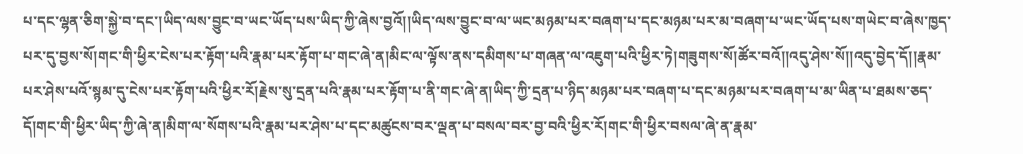པ་དང་ལྷན་ཅིག་སྐྱེ་བ་དང་།ཡིད་ལས་བྱུང་བ་ཡང་ཡོད་པས་ཡིད་ཀྱི་ཞེས་བྱའོ།།ཡིད་ལས་བྱུང་བ་ལ་ཡང་མཉམ་པར་བཞག་པ་དང་མཉམ་པར་མ་བཞག་པ་ཡང་ཡོད་པས་གཡེང་བ་ཞེས་ཁྱད་པར་དུ་བྱས་སོ།གང་གི་ཕྱིར་ངེས་པར་རྟོག་པའི་རྣམ་པར་རྟོག་པ་གང་ཞེ་ན།མིང་ལ་ལྟོས་ནས་དམིགས་པ་གཞན་ལ་འཇུག་པའི་ཕྱིར་ཏེ།གཟུགས་སོ།ཚོར་བའོ།།འདུ་ཤེས་སོ།།འདུ་བྱེད་དོ།།རྣམ་པར་ཤེས་པའོ་སྙམ་དུ་ངེས་པར་རྟོག་པའི་ཕྱིར་རོ།རྗེས་སུ་དྲན་པའི་རྣམ་པར་རྟོག་པ་ནི་གང་ཞེ་ན།ཡིད་ཀྱི་དྲན་པ་ཉིད་མཉམ་པར་བཞག་པ་དང་མཉམ་པར་བཞག་པ་མ་ཡིན་པ་ཐམས་ཅད་དོ།གང་གི་ཕྱིར་ཡིད་ཀྱི་ཞེ་ན།མིག་ལ་སོགས་པའི་རྣམ་པར་ཤེས་པ་དང་མཚུངས་བར་ལྡན་པ་བསལ་བར་བྱ་བའི་ཕྱིར་རོ།གང་གི་ཕྱིར་བསལ་ཞེ་ན་རྣམ་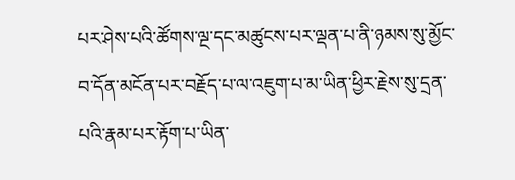པར་ཤེས་པའི་ཚོགས་ལྔ་དང་མཚུངས་པར་ལྡན་པ་ནི་ཉམས་སུ་མྱོང་བ་དོན་མངོན་པར་བརྗོད་པ་ལ་འཇུག་པ་མ་ཡིན་ཕྱིར་རྗེས་སུ་དྲན་པའི་རྣམ་པར་རྟོག་པ་ཡིན་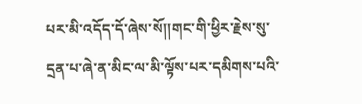པར་མི་འདོད་དོ་ཞེས་སོ།།གང་གི་ཕྱིར་རྗེས་སུ་དྲན་པ་ཞེ་ན་མིང་ལ་མི་ལྟོས་པར་དམིགས་པའི་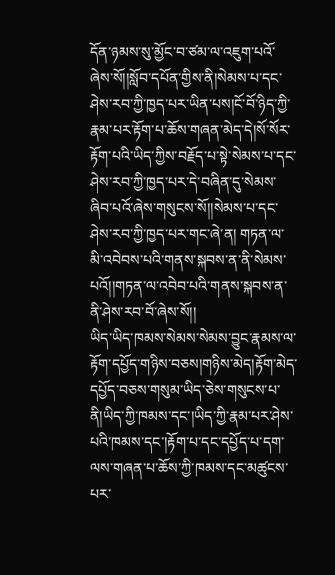དོན་ཉམས་སུ་མྱོང་བ་ཙམ་ལ་འཇུག་པའོ་ཞེས་སོ།།སློབ་དཔོན་གྱིས་ནི།སེམས་པ་དང་ཤེས་རབ་ཀྱི་ཁྱད་པར་ཡིན་པས།ངོ་བོ་ཉིད་ཀྱི་རྣམ་པར་རྟོག་པ་ཆོས་གཞན་མེད་དེ།སོ་སོར་རྟོག་པའི་ཡིད་ཀྱིས་བརྗོད་པ་སྟེ་སེམས་པ་དང་ཤེས་རབ་ཀྱི་ཁྱད་པར་དེ་བཞིན་དུ་སེམས་ཞིབ་པའོ་ཞེས་གསུངས་སོ།།སེམས་པ་དང་ཤེས་རབ་ཀྱི་ཁྱད་པར་གང་ཞེ་ན། གཏན་ལ་མི་འབེབས་པའི་གནས་སྐབས་ན་ནི་སེམས་པའོ།།གཏན་ལ་འབེབ་པའི་གནས་སྐབས་ན་ནི་ཤེས་རབ་བོ་ཞེས་སོ།།
ཡིད་ཡིད་ཁམས་སེམས་སེམས་བྱུང་རྣམས་ལ་རྟོག་དཔྱོད་གཉིས་བཅས།གཉིས་མེད།རྟོག་མེད་དཔྱོད་བཅས་གསུམ་ཡིད་ཅེས་གསུངས་པ་ནི།ཡིད་ཀྱི་ཁམས་དང་།ཡིད་ཀྱི་རྣམ་པར་ཤེས་པའི་ཁམས་དང་།རྟོག་པ་དང་དཔྱོད་པ་དག་ལས་གཞན་པ་ཆོས་ཀྱི་ཁམས་དང་མཚུངས་པར་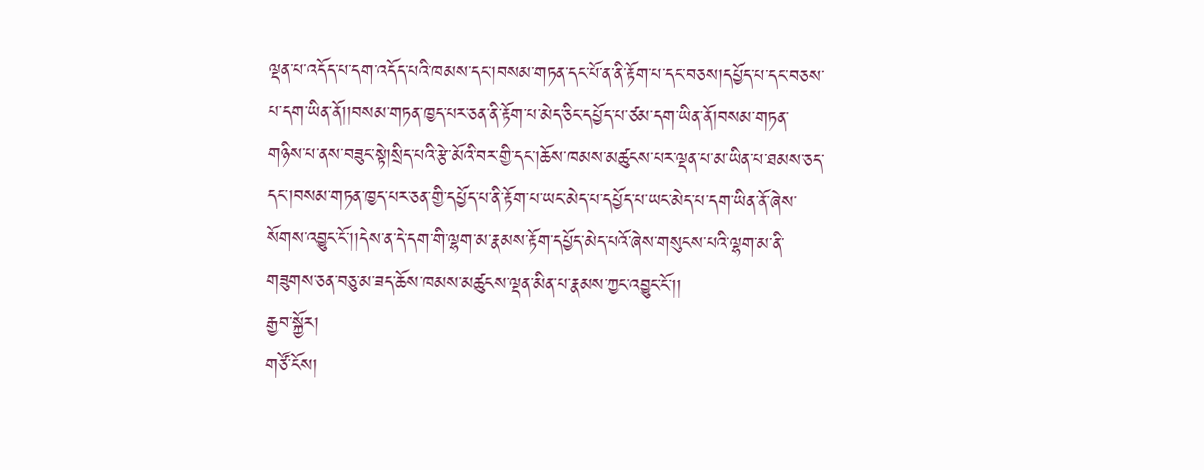ལྡན་པ་འདོད་པ་དག་འདོད་པའི་ཁམས་དང་།བསམ་གཏན་དང་པོ་ན་ནི་རྟོག་པ་དང་བཅས།དཔྱོད་པ་དང་བཅས་པ་དག་ཡིན་ནོ།།བསམ་གཏན་ཁྱད་པར་ཅན་ནི་རྟོག་པ་མེད་ཅིང་དཔྱོད་པ་ཙམ་དག་ཡིན་ནོ།བསམ་གཏན་གཉིས་པ་ནས་བཟུང་སྟེ།སྲིད་པའི་རྩེ་མོའི་བར་གྱི་དང་།ཆོས་ཁམས་མཚུངས་པར་ལྡན་པ་མ་ཡིན་པ་ཐམས་ཅད་དང་།བསམ་གཏན་ཁྱད་པར་ཅན་གྱི་དཔྱོད་པ་ནི་རྟོག་པ་ཡང་མེད་པ་དཔྱོད་པ་ཡང་མེད་པ་དག་ཡིན་ནོ་ཞེས་སོགས་འབྱུང་ངོ་།།དེས་ན་དེ་དག་གི་ལྷག་མ་རྣམས་རྟོག་དཔྱོད་མེད་པའོ་ཞེས་གསུངས་པའི་ལྷག་མ་ནི་གཟུགས་ཅན་བཅུ་མ་ཟད་ཆོས་ཁམས་མཚུངས་ལྡན་མིན་པ་རྣམས་ཀྱང་འབྱུང་ངོ་།།
རྒྱབ་སྐྱོར།
གཙོ་ངོས།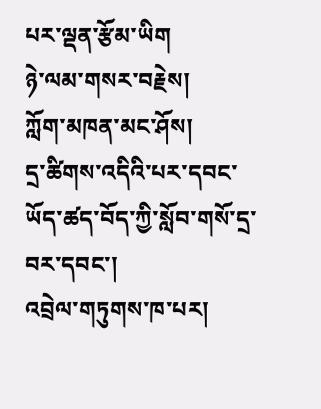པར་ལྡན་རྩོམ་ཡིག
ཉེ་ལམ་གསར་བརྗེས།
ཀློག་མཁན་མང་ཤོས།
དྲ་ཚིགས་འདིའི་པར་དབང་ཡོད་ཚད་བོད་ཀྱི་སློབ་གསོ་དྲ་བར་དབང་།
འབྲེལ་གཏུགས་ཁ་པར།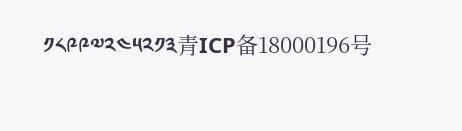༡༨༩༩༧༢༤༥༢༡༣青ICP备18000196号